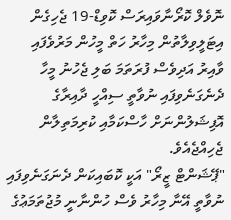ނޮވެލް ކޮރޯނާވައިރަސް ކޮވިޑް-19 ޖެހިގެން އިޓަލީވިލާތުން މިހާރު ހަތް މީހުން މަރުވެފައި ވާއިރު އަދިވެސް ފުރަތަމަ ބަލި ޖެހުނު މީހާ ދެނެގަނެވިފައި ނުވާތީ ސިއްހީ ދާއިރާގެ އޮފިޝަލުންނަށް ހާސްކަމާއި ކުރިމަތިލާން ޖެހިއްޖެއެވެ.
"ޕޭޝަންޓް ޒީރޯ" އަކީ ކޮބައިކަން ދެނަގަނެވިފައި ނުވާތީ އޭނާ މިހާރު ވެސް ހުންނާނީ މުޖުތަމަޢުގެ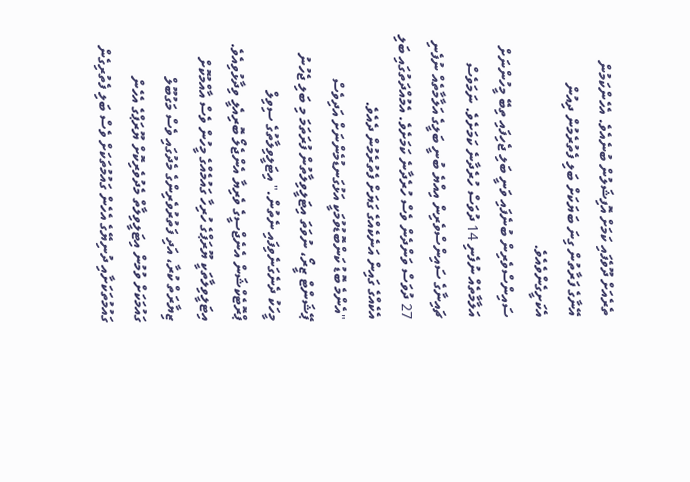ތެރެއަށް ދޫވެފައި ކަމަށް އޮފިޝަލުން ބުނެއެވެ. އެހެންކަމުން އޭނާގެ ފަރާތުން ގިނަ ބަޔަކަށް ބަލި ފެތުރެމުން ދިއުން އެކަށީގެންވެއެވެ.
ސައިންސްވެރިން ބުނެފައި ވަނީ ބަލި ޖެހިފައި ތިބޭ މީހުންނަށް އަލާމާތެއް ނުފެނި 14 ދުވަސް ހުރެދާނެ ކަމަށެވެ. ނަމަވެސް ޗައިނާގެ ސައިންސްވެރިން އިއްޔެ ބުނީ ބަލީގެ އަލާމާތެއް ނުފެނި 27 ދުވަސް ވަންދެން ވެސް ހުރެދާނެ ކަމަށެވެ. އެމުއްދަތުގައި ބަލި އެކެއްގެ ގައިން އަނެކެއްގެ ގަޔަށް ފެތުރެމުން ދެއެވެ.
"އެންމެ ބޮޑު ކަންބޮޑުވުމަކީ އަޅުގަނޑުމެންނަށް އަދިވެސް ޕޭޝަންޓް ޒީރޯ، ނުވަތަ އިޓަލީވިލާތުން ފުރަތަމަ މި ބަލި ޖެހުނު މީހަކު ދެނެގަނެވިފައި ނެތުން." އިޓަލީވިލާތުގެ ސިވިލް ޕްރޮޓެކްޝަން އެނެޖްސީގެ ވެރިޔާ އެންޖެލޯ ބޮރިއެލީ ވިދާޅުވިއެވެ.
އިޓަލީވިލާތަކީ ޔޫރަޕްގެ ހުރިހާ ގައުމެއްގެ މީހުން ވެސް އާއްމުކޮށް ޒިޔާރަތް ކުރާ، އަދި ފަތުރުވެރިންގެ މެދުގައި ވެސް މަގުބޫލް ގައުމަކަށް ވުމުން އިޓަލީވިލާތް މެދުވެރިކޮށް ޔޫރަޕްގެ އެހެން ގައުމުތަކަށާއި ދުނިޔޭގެ އެހެން ގައުމުތަކަށް ވެސް ބަލި ފެތުރިގެން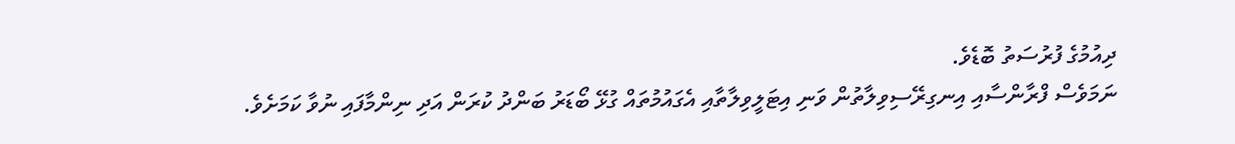ދިއުމުގެ ފުރުސަތު ބޮޑެވެ.
ނަމަވެސް ފްރާންސާއި އިނގިރޭސިވިލާތުން ވަނި އިޓަލީވިލާތާއި އެގައުމުތައް ގުޅޭ ބޯޑަރު ބަންދު ކުރަން އަދި ނިންމާފައި ނުވާ ކަމަށެވެ.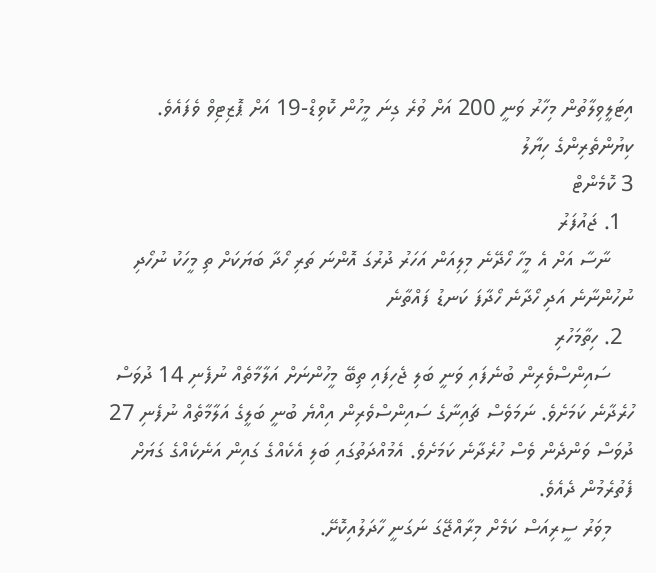އިޓަލީވިލާތުން މިހާރު ވަނީ 200 އަށް ވުރެ ގިނަ މީހުން ކޮވިޑް-19 އަށް ޕޮޒިޓިވް ވެފައެވެ.
ކިޔުންތެރިންގެ ހިޔާލު
3 ކޮމެންޓް
  1. ޖައުފަރު
    ނާސާ އަށް އެ މީހާ ހޯދޭނެ މިލިއަން އަހަރު ދުރުގަ އޮންނަ ތަރި ހޯދާ ބަޔަކަށް ތި މީހަކު ނުހޯދި ނުހުންނާނެ އަދި ހޯދާނެ ހޯދާފަ ކަނޑު ފައްތާނެ
  2. ހިތާމަހުރި
    ސައިންސްވެރިން ބުނެފައި ވަނީ ބަލި ޖެހިފައި ތިބޭ މީހުންނަށް އަލާމާތެއް ނުފެނި 14 ދުވަސް ހުރެދާނެ ކަމަށެވެ. ނަމަވެސް ޗައިނާގެ ސައިންސްވެރިން އިއްޔެ ބުނީ ބަލީގެ އަލާމާތެއް ނުފެނި 27 ދުވަސް ވަންދެން ވެސް ހުރެދާނެ ކަމަށެވެ. އެމުއްދަތުގައި ބަލި އެކެއްގެ ގައިން އަނެކެއްގެ ގަޔަށް ފެތުރެމުން ދެއެވެ.
    މިވަރު ސީރިއަސް ކަމެށް މިރާއްޖޭގަ ނަގަނީ ހާދަލުއިކޮށޭ.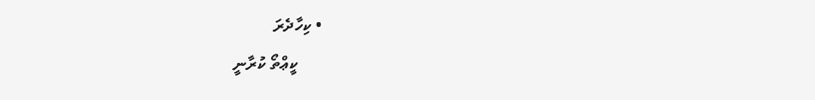• ކިހާދެރަ
      ކީޢްތޯ ކުރާނީ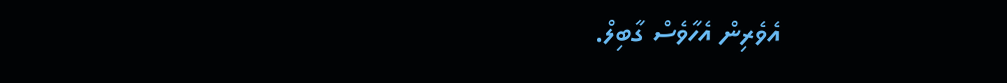އެވެރިން އެހާވެސް ގާބިލް.